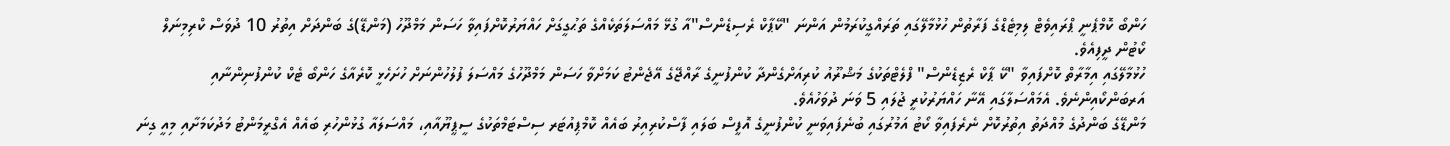ހަންބޯ ކޮމްޕެނީ ޕްރައިވެޓް ލިމިޓެޑްގެ ފަރާތުން ހުޅުމާލޭގައި ތަރައްގީކުރަމުން އަންނަ "ކޭޕާކް ރެސިޑެންސް"އާ ގުޅޭ މައްސަލަތަކެއްގެ ތަޙުގީގަށް ހައްޔަރުކޮށްފައިވާ ހަސަން މަމްދޫހު (މަންޑޭ)ގެ ބަންދަށް އިތުރު 10 ދުވަސް ކްރިމިނަލް ކޯޓުން ދީފިއެވެ.
ހުޅުމާލޭގައި އިމާރާތް ކޮށްފައިވާ "ކޭ ޕާކް ރެޒިޑެންސް" ފްލެޓްތަކުގެ މަޝްރޫއު ކުރިއަށްގެންދާ ކުންފުނީގެ ރާއްޖޭގެ އޭޖެންޓު ކަމަށްވާ ހަސަން މަމްދޫހުގެ މައްސަލަ ފުލުހުންނަށް ހުށަހެޅީ ކޮރެއާގެ ހަންބޯ ޓެކް ކުންފުނިންނާއި އަރބަންކޯއިންނެވެ. އެމައްސަލާގައި އޭނާ ހައްޔަރުކުރީ ޖުލައި 5 ވަނަ ދުވަހުއެވެ.
މަންޑޭގެ ބަންދުގެ މުއްދަތު އިތުރުކޮށް ނެރެފައިވާ ކޯޓު އަމުރުގައި ބުނެފައިވަނީ ކުންފުނީގެ އޮފީސް ބަލައި ފާސްކުރިއިރު ބައެއް ކޮމްޕިއުޓަރ ސިސްޓަމްތަކުގެ ސީޕީޔޫއާއި، މައްސަލައާ ގުޅުންހުރި ބައެއް އެގްރީމަންޓު މަދުކަމަށާއި މިއީ ގިނަ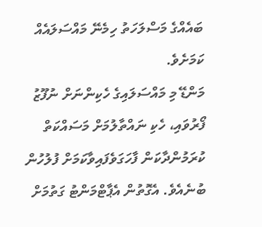ބައެއްގެ މަސްލަހަތު ހިމެނޭ މައްސަލައެއް ކަމަށެވެ.
މަންޑޭ މި މައްސަލައިގެ ހެކިންނަށް ނުފޫޒު ފޯރުވައި، ހެކި ނައްތާލުމަށް މަސައްކަތް ކުރަމުންދާކަން ފާހަގަވެފައިވާކަމަށް ފުލުހުން ބުނެއެވެ. އެގޮތުން އެޕާޓްމަންޓު ގަތުމަށް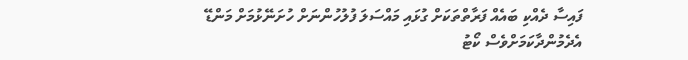ފައިސާ ދެއްކި ބައެއް ފަރާތްތަކަށް ގުޅައި މައްސަލަ ފުލުހުންނަށް ހުށަނޭޅުމަށް މަންޑޭ އެދެމުންދާކަމަށްވެސް ކޯޓު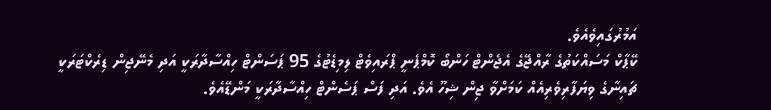އަމުރުގައިވެއެވެ.
ކޭޕާކް މަސައްކަތުގެ ރާއްޖޭގެ އެޖެންޓް ހަންބޯ ކޮމްޕެނީ ޕްރައިވެޓް ލިމިޑެޓުގެ 95 ޕަސަންޓް ހިއްސާދާރަކީ އަދި މެނޭޖިން ޑިރެކްޓަރަކީ ޗައިނާގެ ވިޔަފާރިވެރިއެއް ކަމަށްވާ ޖިން ޝިހޫ އެވެ. އަދި ފަސް ޕަސެންޓް ހިއްސާދާރަކީ މަންޑޭއެވެ.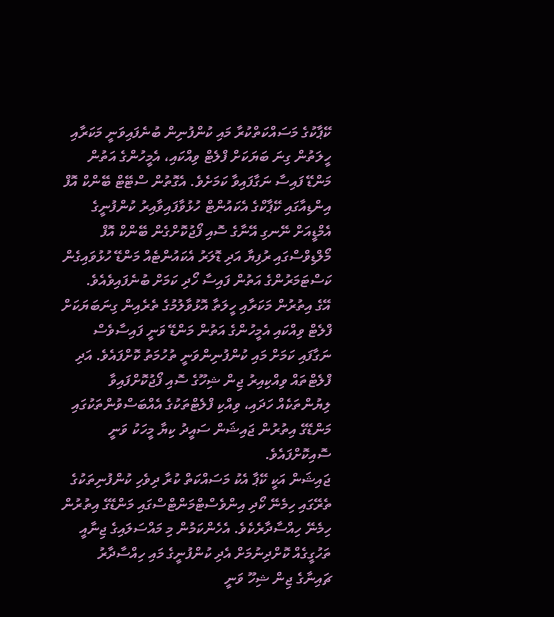ކޭޕާކުގެ މަސައްކަތްކުރާ މައި ކުންފުނިން ބުނެފައިވަނީ މަކަރާއި ހީލަތުން ގިނަ ބަޔަކަށް ފްލެޓް ވިއްކައި، އެމީހުންގެ އަތުން މަންޑޭ ފައިސާ ނަގާފައިވާ ކަމަށެވެ. އެގޮތުން ސްޓޭޓް ބޭންކް އޮފް އިންޑިއާގައި ކޭޕާކްގެ އެކައުންޓް ހުޅުވާފައިވާއިރު ކުންފުނީގެ އެމްޑީއަށް ނޭނގި އޭނާގެ ސޮއި ފޯޖުކޮށްގެން ބޭންކް އޮފް މޯލްޑިވްސްގައި ރުފިޔާ އަދި ޑޮލަރު އެކައުންޓެއް މަންޑޭ ހުޅުވައިގެން ކަސްޓަމަރުންގެ އަތުން ފައިސާ ހޯދި ކަމަށް ބުނެފައިވެއެވެ.
އޭގެ އިތުރުން މަކަރާއި ހީލަތާ އޮޅުވާލުމުގެ ތެރެއިން ގިނަބަޔަކަށް ފްލެޓް ވިއްކައި އެމީހުންގެ އަތުން މަންޑޭ ވަނީ ފައިސާވެސް ނަގާފައި ކަމަށް މައި ކުންފުނިންވަނީ ތުހުމަތު ކޮށްފައެވެ. އަދި ފްލެޓްތައް ވިއްކިއިރު ޖިން ޝިހޫގެ ސޮއި ފޯޖުކޮށްފައިވާ ލިޔުންތަކެއް ހަދައި، ވިއްކި ފްލެޓްތަކުގެ އެއްބަސްވުންތަކުގައި މަންޑޭގެ އިތުރުން ޖައިޝަން ސައީދު ކިޔާ މީހަކު ވަނީ ސޮއިކޮށްފައެވެ.
ޖައިޝަން އަކީ ކޭޕާ އެކު މަސައްކަތް ކުރާ ދިވެހި ކުންފުނިތަކުގެ ތެރޭގައި ހިމެނޭ ކޯދި އިންވެސްޓްމަންޓްސްގައި މަންޑޭގެ އިތުރުން ހިމެނޭ ހިއްސާދާރެކެވެ. އެހެންކަމުން މި މައްސަލައިގެ ޖިނާއީ ތަހުގީގެއް ކޮށްދިނުމަށް އެދި ކުންފުނީގެ މައި ހިއްސާދާރު ޗައިނާގެ ޖިން ޝިހޫ ވަނީ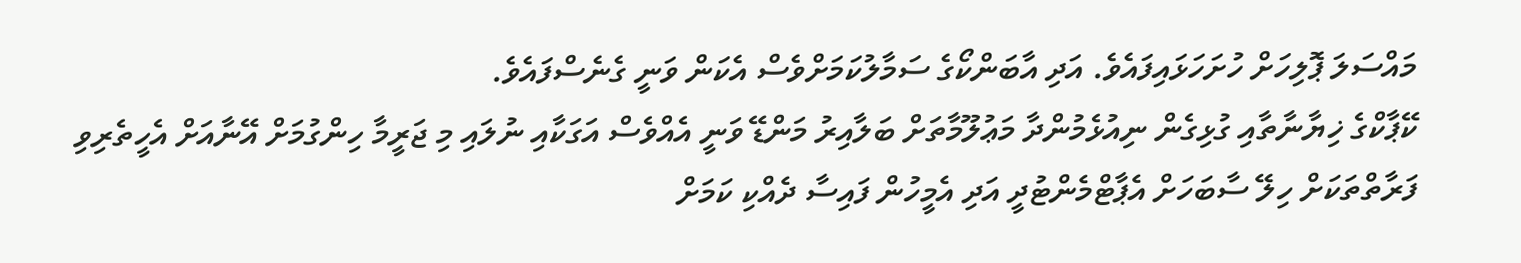މައްސަލަ ޕޮލިހަށް ހުށަހަޅައިފައެވެ. އަދި އާބަންކޯގެ ސަމާލުކަމަށްވެސް އެކަން ވަނީ ގެނެސްފައެވެ.
ކޭޕާކްގެ ޚިޔާނާތާއި ގުޅިގެން ނިއުޅެމުންދާ މަޢުލޫމާތަށް ބަލާއިރު މަންޑޭ ވަނީ އެއްވެސް އަގަކާއި ނުލައި މި ޖަރީމާ ހިންގުމަށް އޭނާއަށް އެހީތެރިވި ފަރާތްތަކަށް ހިލޭ ސާބަހަށް އެޕާޓްމެންޓުދީ އަދި އެމީހުން ފައިސާ ދެއްކި ކަމަށް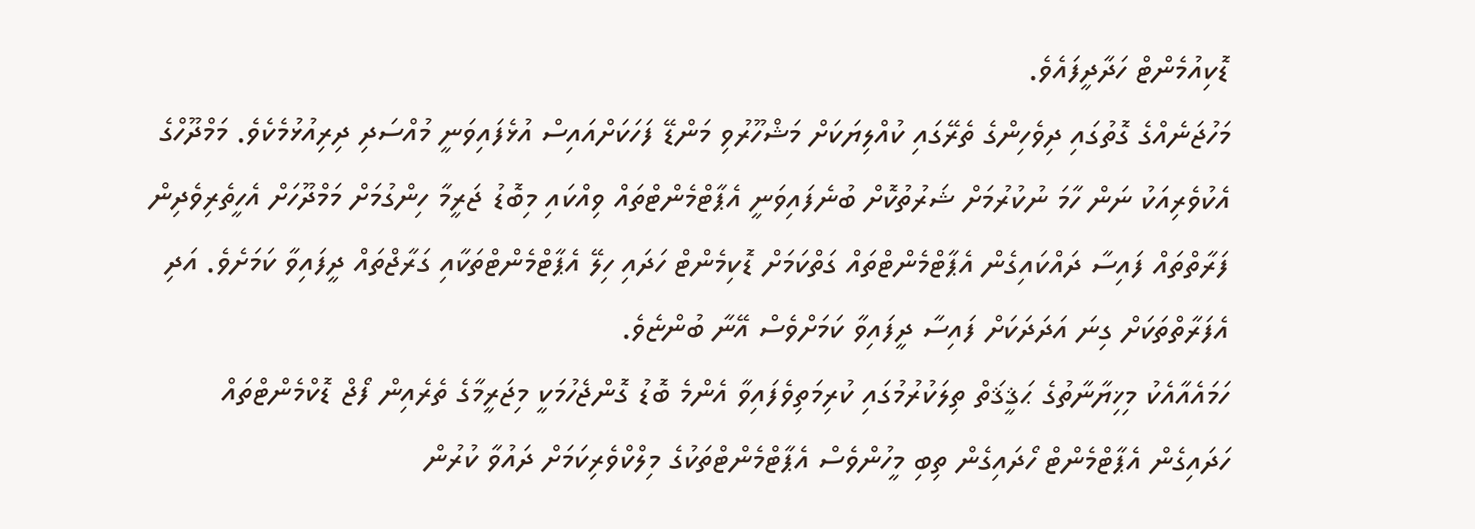ޑޮކިއުމެންޓް ހަދާދީފައެވެ.
މަހުޖަނެއްގެ ގޮތުގައި ދިވެހިންގެ ތެރޭގައި ކުއްލިޔަކަށް މަޝްހޫރުވި މަންޑޭ ފަހަކަށްއައިސް އުޅެފައިވަނީ މުއްސަދި ދިރިއުޅުމެކެވެ. މަމްދޫހްގެ އެކުވެރިއަކު ނަން ހާމަ ނުކުރުމަށް ޝަރުތުކޮށް ބުނެފައިވަނީ އެޕާޓްމެންޓްތައް ވިއްކައި މިބޮޑު ޖަރީމާ ހިންގުމަށް މަމްދޫހަށް އެހީތެރިވެދިން ފަރާތްތައް ފައިސާ ދައްކައިގެން އެޕާޓްމެންޓްތައް ގަތްކަމަށް ޑޮކިމެންޓް ހަދައި ހިލޭ އެޕާޓްމެންޓްތަކާއި ގަރާޖްތައް ދީފައިވާ ކަމަށެވެ. އަދި އެފަރާތްތަކަށް ގިނަ އަދަދަކަށް ފައިސާ ދީފައިވާ ކަމަށްވެސް އޭނާ ބުންޏެވެ.
ހަމައެއާއެކު މިޚިޔާނާތުގެ ޙަޤީޤަތް ތިލަކުރުމުގައި ކުރިމަތިވެފައިވާ އެންމެ ބޮޑު ގޮންޖެހުމަކީ މިޖަރީމާގެ ތެރެއިން ފޯޖް ޑޮކްމެންޓްތައް ހަދައިގެން އެޕާޓްމެންޓް ހޯދައިގެން ތިބި މީހުންވެސް އެޕާޓްމެންޓްތަކުގެ މިލްކްވެރިކަމަށް ދައުވާ ކުރުން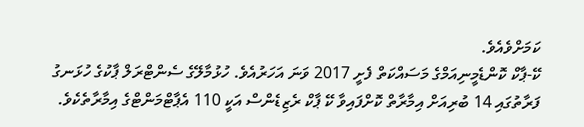ކަމަށްވެއެވެ.
ކޭ-ޕާކް ކޮންޑެމީނިއަމްގެ މަސައްކަތް ފެށީ 2017 ވަނަ އަހަރުއެވެ. ހުޅުމާލޭގެ ސެންޓްރަލް ޕާކުގެ ހުޅަނގު ފަރާތުގައި 14 ބުރިއަށް އިމާރާތް ކޮށްފައިވާ ކޭ ޕާކް ރެޒިޑެންސް އަކީ 110 އެޕާޓްމަންޓްގެ އިމާރާތެކެވެ.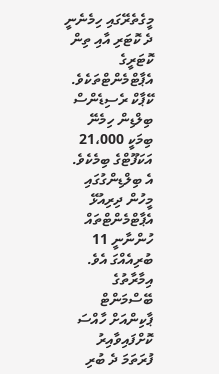މީގެތެރޭގައި ހިމެނެނީ ދެ ކޮޓަރި އާއި ތިން ކޮޓަރީގެ އެޕާޓްމެންޓްތަކެވެ. ކޭޕާކް ރެސިޑެންސް ބިލްޑިން ހިމެނޭ ބިމަކީ 21،000 އަކަފޫޓްގެ ބިމެކެވެ. އެ ބިލްޑިންގުގައި މީހުން ދިރިއުޅޭ އެޕާޓްމެންޓްތައް ހުންނާނީ 11 ބުރިއެއްގަ އެވެ. އިމާރާތުގެ ބޭސްމަންޓް ޕާކިންއަށް ހާއްސަ ކޮށްފައިވާއިރު ފުރަތަމަ ދެ ބުރި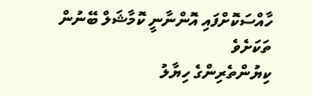ހާއްސަކޮށްފައި އޮންނާނީ ކޮމާޝަލް ބޭނުން ތަކަށެވެ
ކިޔުންތެރިންގެ ހިޔާލު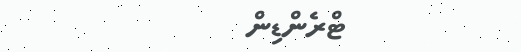ޓްރެންޑިން